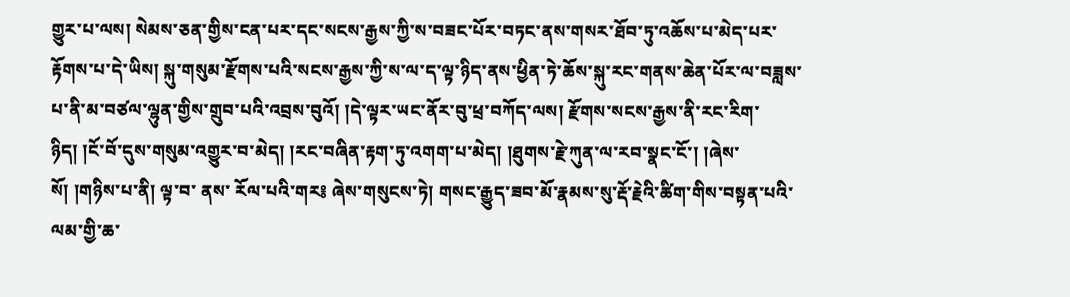གྱུར་པ་ལས། སེམས་ཅན་གྱིས་ངན་པར་དང་སངས་རྒྱས་ཀྱི་ས་བཟང་པོར་བཏང་ནས་གསར་ཐོབ་ཏུ་འཆོས་པ་མེད་པར་རྟོགས་པ་དེ་ཡིས། སྐུ་གསུམ་རྫོགས་པའི་སངས་རྒྱས་ཀྱི་ས་ལ་ད་ལྟ་ཉིད་ནས་ཕྱིན་ཏེ་ཆོས་སྐུ་རང་གནས་ཆེན་པོར་ལ་བཟླས་པ་ནི་མ་བཙལ་ལྷུན་གྱིས་གྲུབ་པའི་འབྲས་བུའོ། །དེ་ལྟར་ཡང་ནོར་བུ་ཕྲ་བཀོད་ལས། རྫོགས་སངས་རྒྱས་ནི་རང་རིག་ཉིད། །ངོ་བོ་དུས་གསུམ་འགྱུར་བ་མེད། །རང་བཞིན་རྟག་ཏུ་འགག་པ་མེད། །ཐུགས་རྗེ་ཀུན་ལ་རབ་སྣང་ངོ་། །ཞེས་སོ། །གཉིས་པ་ནི། ལྟ་བ་ ནས་ རོལ་པའི་གར༔ ཞེས་གསུངས་ཏེ། གསང་རྒྱུད་ཟབ་མོ་རྣམས་སུ་རྡོ་རྗེའི་ཚིག་གིས་བསྟན་པའི་ལམ་གྱི་ཆ་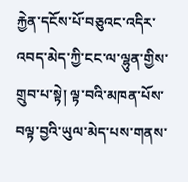རྐྱེན་དངོས་པོ་བཅུའང་འདིར་འབད་མེད་ཀྱི་ངང་ལ་ལྷུན་གྱིས་གྲུབ་པ་སྟེ། ལྟ་བའི་མཁན་པོས་བལྟ་བྱའི་ཡུལ་མེད་པས་གནས་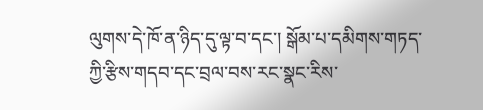ལུགས་དེ་ཁོ་ན་ཉིད་དུ་ལྟ་བ་དང་། སྒོམ་པ་དམིགས་གཏད་ཀྱི་རྩིས་གདབ་དང་བྲལ་བས་རང་སྣང་རིས་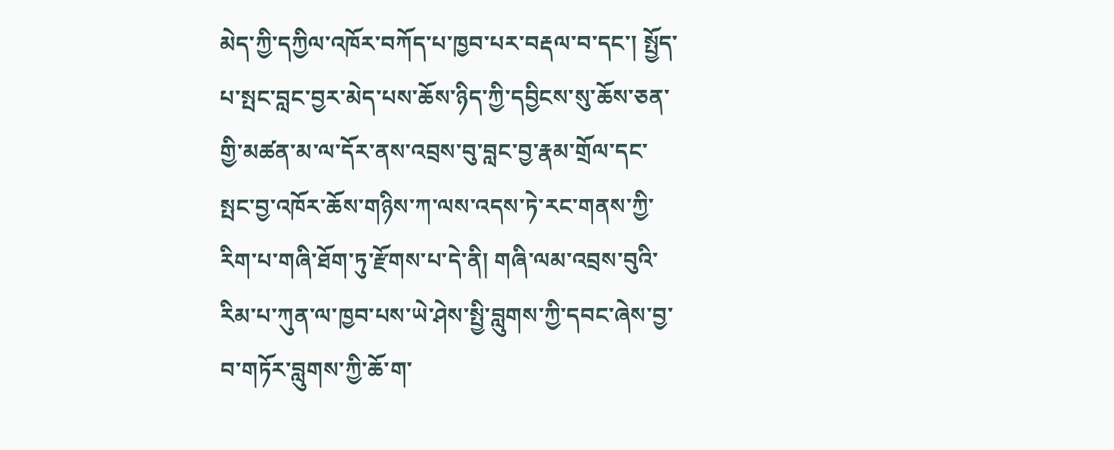མེད་ཀྱི་དཀྱིལ་འཁོར་བཀོད་པ་ཁྱབ་པར་བརྡལ་བ་དང་། སྤྱོད་པ་སྤང་བླང་བྱར་མེད་པས་ཆོས་ཉིད་ཀྱི་དབྱིངས་སུ་ཆོས་ཅན་གྱི་མཚན་མ་ལ་དོར་ནས་འབྲས་བུ་བླང་བྱ་རྣམ་གྲོལ་དང་སྤང་བྱ་འཁོར་ཆོས་གཉིས་ཀ་ལས་འདས་ཏེ་རང་གནས་ཀྱི་རིག་པ་གཞི་ཐོག་ཏུ་རྫོགས་པ་དེ་ནི། གཞི་ལམ་འབྲས་བུའི་རིམ་པ་ཀུན་ལ་ཁྱབ་པས་ཡེ་ཤེས་སྤྱི་བླུགས་ཀྱི་དབང་ཞེས་བྱ་བ་གཏོར་བླུགས་ཀྱི་ཆོ་ག་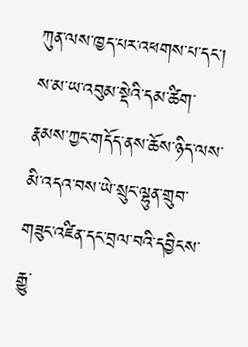ཀུན་ལས་ཁྱད་པར་འཕགས་པ་དང་། ས་མ་ཡ་འབུམ་སྡེའི་དམ་ཚིག་རྣམས་ཀྱང་གདོད་ནས་ཆོས་ཉིད་ལས་མི་འདའ་བས་ཡེ་སྲུང་ལྷུན་གྲུབ་གཟུང་འཛིན་དང་བྲལ་བའི་དབྱིངས་རྒྱུ་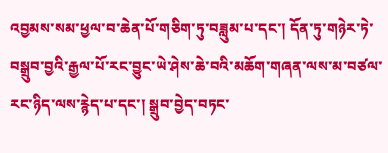འབྱམས་སམ་ཕྱལ་བ་ཆེན་པོ་གཅིག་ཏུ་བཟླུམ་པ་དང་། དོན་ཏུ་གཉེར་ཏེ་བསྒྲུབ་བྱའི་རྒྱལ་པོ་རང་བྱུང་ཡེ་ཤེས་ཆེ་བའི་མཆོག་གཞན་ལས་མ་བཙལ་རང་ཉིད་ལས་རྙེད་པ་དང་། སྒྲུབ་བྱེད་བཏང་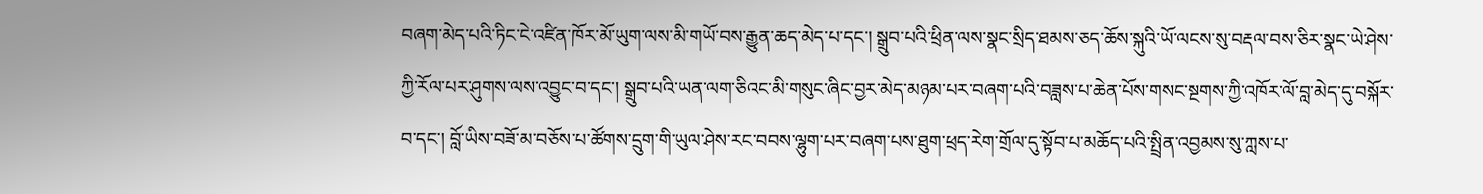བཞག་མེད་པའི་ཏིང་ངེ་འཛིན་ཁོར་མོ་ཡུག་ལས་མི་གཡོ་བས་རྒྱུན་ཆད་མེད་པ་དང་། སྒྲུབ་པའི་ཕྲིན་ལས་སྣང་སྲིད་ཐམས་ཅད་ཆོས་སྐུའི་ཡོ་ལངས་སུ་བརྡལ་བས་ཅིར་སྣང་ཡེ་ཤེས་ཀྱི་རོལ་པར་ཤུགས་ལས་འབྱུང་བ་དང་། སྒྲུབ་པའི་ཡན་ལག་ཅིའང་མི་གསུང་ཞིང་བྱར་མེད་མཉམ་པར་བཞག་པའི་བཟླས་པ་ཆེན་པོས་གསང་སྔགས་ཀྱི་འཁོར་ལོ་བླ་མེད་དུ་བསྐོར་བ་དང་། བློ་ཡིས་བཟོ་མ་བཅོས་པ་ཚོགས་དྲུག་གི་ཡུལ་ཤེས་རང་བབས་ལྷུག་པར་བཞག་པས་ཐུག་ཕྲད་རེག་གྲོལ་དུ་སྟོབ་པ་མཆོད་པའི་སྤྲིན་འབྱམས་སུ་ཀླས་པ་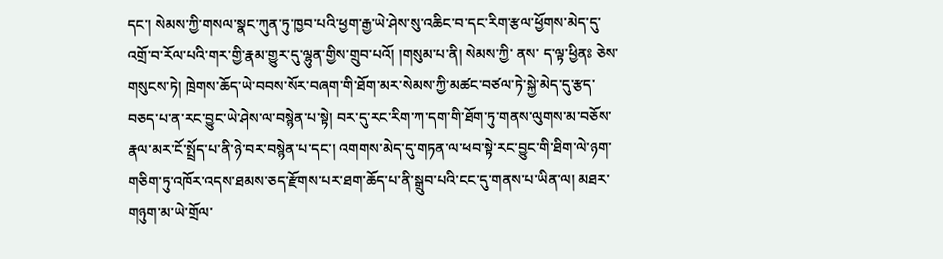དང་། སེམས་ཀྱི་གསལ་སྣང་ཀུན་ཏུ་ཁྱབ་པའི་ཕྱག་རྒྱ་ཡེ་ཤེས་སུ་འཆིང་བ་དང་རིག་རྩལ་ཕྱོགས་མེད་དུ་འགྲོ་བ་རོལ་པའི་གར་གྱི་རྣམ་གྱུར་དུ་ལྷུན་གྱིས་གྲུབ་པའོ། །གསུམ་པ་ནི། སེམས་ཀྱི་ ནས་ ད་ལྟ་ཕྱིནཿ ཅེས་གསུངས་ཏེ། ཁྲེགས་ཆོད་ཡེ་བབས་སོར་བཞག་གི་ཐོག་མར་སེམས་ཀྱི་མཚང་བཙལ་ཏེ་སྐྱེ་མེད་དུ་རྩད་བཅད་པ་ན་རང་བྱུང་ཡེ་ཤེས་ལ་བསྙེན་པ་སྟེ། བར་དུ་རང་རིག་ཀ་དག་གི་ཐོག་ཏུ་གནས་ལུགས་མ་བཅོས་རྣལ་མར་ངོ་སྤྲོད་པ་ནི་ཉེ་བར་བསྙེན་པ་དང་། འགགས་མེད་དུ་གཏན་ལ་ཕབ་སྟེ་རང་བྱུང་གི་ཐིག་ལེ་ཉག་གཅིག་ཏུ་འཁོར་འདས་ཐམས་ཅད་རྫོགས་པར་ཐག་ཆོད་པ་ནི་སྒྲུབ་པའི་ངང་དུ་གནས་པ་ཡིན་ལ། མཐར་གཉུག་མ་ཡེ་གྲོལ་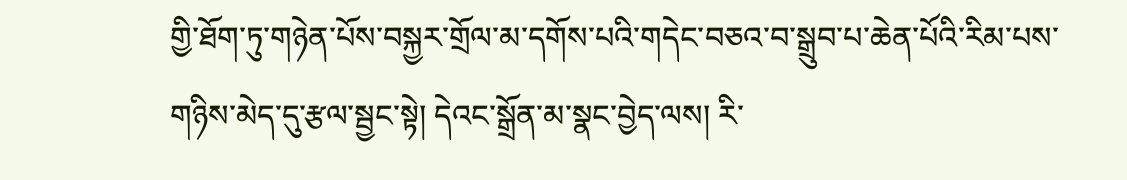གྱི་ཐོག་ཏུ་གཉེན་པོས་བསྐྱར་གྲོལ་མ་དགོས་པའི་གདེང་བཅའ་བ་སྒྲུབ་པ་ཆེན་པོའི་རིམ་པས་གཉིས་མེད་དུ་རྩལ་སྦྱང་སྟེ། དེའང་སྒྲོན་མ་སྣང་བྱེད་ལས། རི་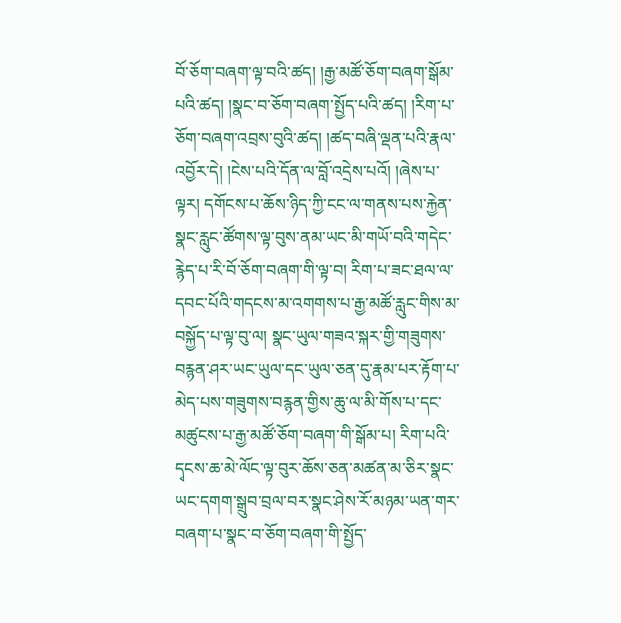བོ་ཅོག་བཞག་ལྟ་བའི་ཚད། །རྒྱ་མཚོ་ཅོག་བཞག་སྒོམ་པའི་ཚད། །སྣང་བ་ཅོག་བཞག་སྤྱོད་པའི་ཚད། །རིག་པ་ཅོག་བཞག་འབྲས་བུའི་ཚད། །ཚད་བཞི་ལྡན་པའི་རྣལ་འབྱོར་དེ། །ངེས་པའི་དོན་ལ་བློ་འདྲེས་པའོ། །ཞེས་པ་ལྟར། དགོངས་པ་ཆོས་ཉིད་ཀྱི་ངང་ལ་གནས་པས་རྐྱེན་སྣང་རླུང་ཚོགས་ལྟ་བུས་ནམ་ཡང་མི་གཡོ་བའི་གདེང་རྙེད་པ་རི་བོ་ཅོག་བཞག་གི་ལྟ་བ། རིག་པ་ཟང་ཐལ་ལ་དབང་པོའི་གདངས་མ་འགགས་པ་རྒྱ་མཚོ་རླུང་གིས་མ་བསྐྱོད་པ་ལྟ་བུ་ལ། སྣང་ཡུལ་གཟའ་སྐར་གྱི་གཟུགས་བརྙན་ཤར་ཡང་ཡུལ་དང་ཡུལ་ཅན་དུ་རྣམ་པར་རྟོག་པ་མེད་པས་གཟུགས་བརྙན་གྱིས་ཆུ་ལ་མི་གོས་པ་དང་མཚུངས་པ་རྒྱ་མཚོ་ཅོག་བཞག་གི་སྒོམ་པ། རིག་པའི་དྭངས་ཆ་མེ་ལོང་ལྟ་བུར་ཆོས་ཅན་མཚན་མ་ཅིར་སྣང་ཡང་དགག་སྒྲུབ་བྲལ་བར་སྣང་ཤེས་རོ་མཉམ་ཡན་གར་བཞག་པ་སྣང་བ་ཅོག་བཞག་གི་སྤྱོད་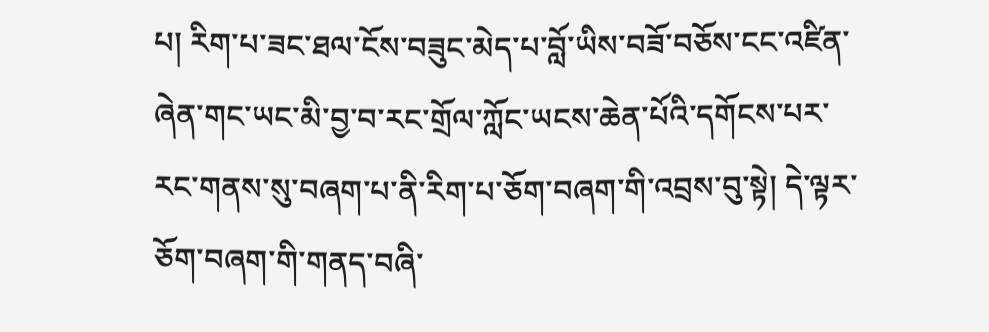པ། རིག་པ་ཟང་ཐལ་ངོས་བཟུང་མེད་པ་བློ་ཡིས་བཟོ་བཅོས་ངང་འཛིན་ཞེན་གང་ཡང་མི་བྱ་བ་རང་གྲོལ་ཀློང་ཡངས་ཆེན་པོའི་དགོངས་པར་རང་གནས་སུ་བཞག་པ་ནི་རིག་པ་ཅོག་བཞག་གི་འབྲས་བུ་སྟེ། དེ་ལྟར་ཅོག་བཞག་གི་གནད་བཞི་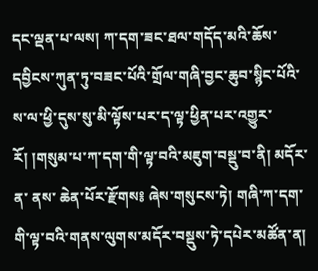དང་ལྡན་པ་ལས། ཀ་དག་ཟང་ཐལ་གདོད་མའི་ཆོས་དབྱིངས་ཀུན་ཏུ་བཟང་པོའི་གྲོལ་གཞི་བྱང་ཆུབ་སྙིང་པོའི་ས་ལ་ཕྱི་དུས་སུ་མི་ལྟོས་པར་ད་ལྟ་ཕྱིན་པར་འགྱུར་རོ། །གསུམ་པ་ཀ་དག་གི་ལྟ་བའི་མཇུག་བསྡུ་བ་ནི། མདོར་ན་ ནས་ ཆེན་པོར་རྫོགས༔ ཞེས་གསུངས་ཏེ། གཞི་ཀ་དག་གི་ལྟ་བའི་གནས་ལུགས་མདོར་བསྡུས་ཏེ་དཔེར་མཚོན་ན།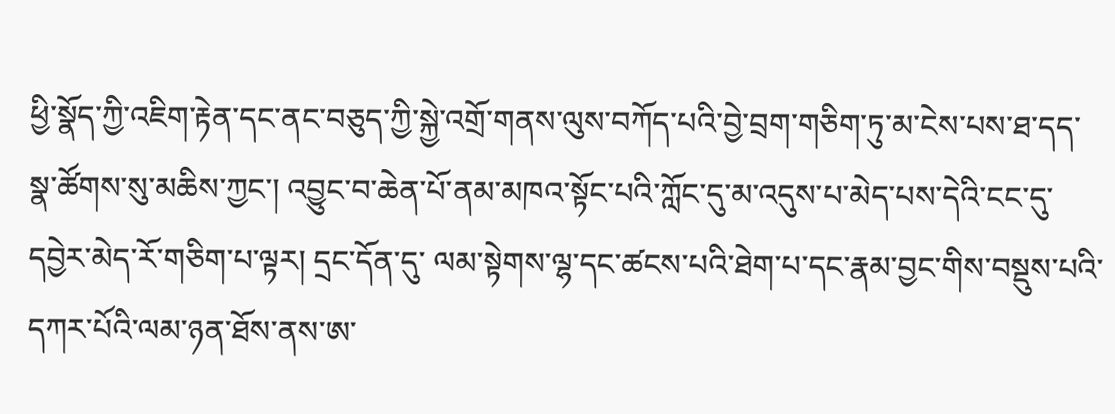ཕྱི་སྣོད་ཀྱི་འཇིག་རྟེན་དང་ནང་བཅུད་ཀྱི་སྐྱེ་འགྲོ་གནས་ལུས་བཀོད་པའི་བྱེ་བྲག་གཅིག་ཏུ་མ་ངེས་པས་ཐ་དད་སྣ་ཚོགས་སུ་མཆིས་ཀྱང་། འབྱུང་བ་ཆེན་པོ་ནམ་མཁའ་སྟོང་པའི་ཀློང་དུ་མ་འདུས་པ་མེད་པས་དེའི་ངང་དུ་དབྱེར་མེད་རོ་གཅིག་པ་ལྟར། དྲང་དོན་དུ་ ལམ་སྟེགས་ལྷ་དང་ཚངས་པའི་ཐེག་པ་དང་རྣམ་བྱང་གིས་བསྡུས་པའི་དཀར་པོའི་ལམ་ཉན་ཐོས་ནས་ཨ་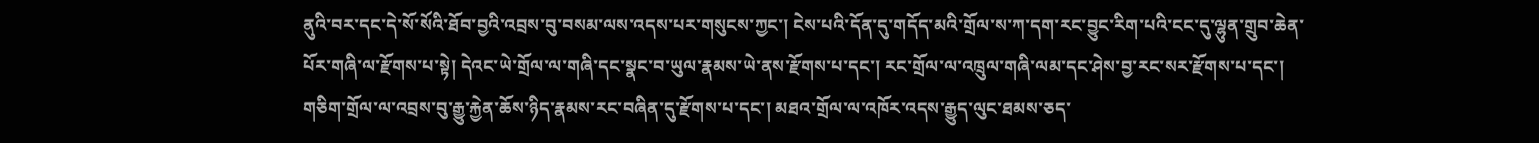ནུའི་བར་དང་དེ་སོ་སོའི་ཐོབ་བྱའི་འབྲས་བུ་བསམ་ལས་འདས་པར་གསུངས་ཀྱང་། ངེས་པའི་དོན་དུ་གདོད་མའི་གྲོལ་ས་ཀ་དག་རང་བྱུང་རིག་པའི་ངང་དུ་ལྷུན་གྲུབ་ཆེན་པོར་གཞི་ལ་རྫོགས་པ་སྟེ། དེའང་ཡེ་གྲོལ་ལ་གཞི་དང་སྣང་བ་ཡུལ་རྣམས་ཡེ་ནས་རྫོགས་པ་དང་། རང་གྲོལ་ལ་འཁྲུལ་གཞི་ལམ་དང་ཤེས་བྱ་རང་སར་རྫོགས་པ་དང་། གཅིག་གྲོལ་ལ་འབྲས་བུ་རྒྱུ་རྐྱེན་ཆོས་ཉིད་རྣམས་རང་བཞིན་དུ་རྫོགས་པ་དང་། མཐའ་གྲོལ་ལ་འཁོར་འདས་རྒྱུད་ལུང་ཐམས་ཅད་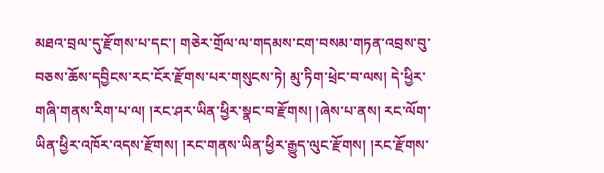མཐའ་བྲལ་དུ་རྫོགས་པ་དང་། གཅེར་གྲོལ་ལ་གདམས་ངག་བསམ་གཏན་འབྲས་བུ་བཅས་ཆོས་དབྱིངས་རང་ངོར་རྫོགས་པར་གསུངས་ཏེ། མུ་ཏིག་ཕྲེང་བ་ལས། དེ་ཕྱིར་གཞི་གནས་རིག་པ་ལ། །རང་ཤར་ཡིན་ཕྱིར་སྣང་བ་རྫོགས། །ཞེས་པ་ནས། རང་ལོག་ཡིན་ཕྱིར་འཁོར་འདས་རྫོགས། །རང་གནས་ཡིན་ཕྱིར་རྒྱུད་ལུང་རྫོགས། །རང་རྫོགས་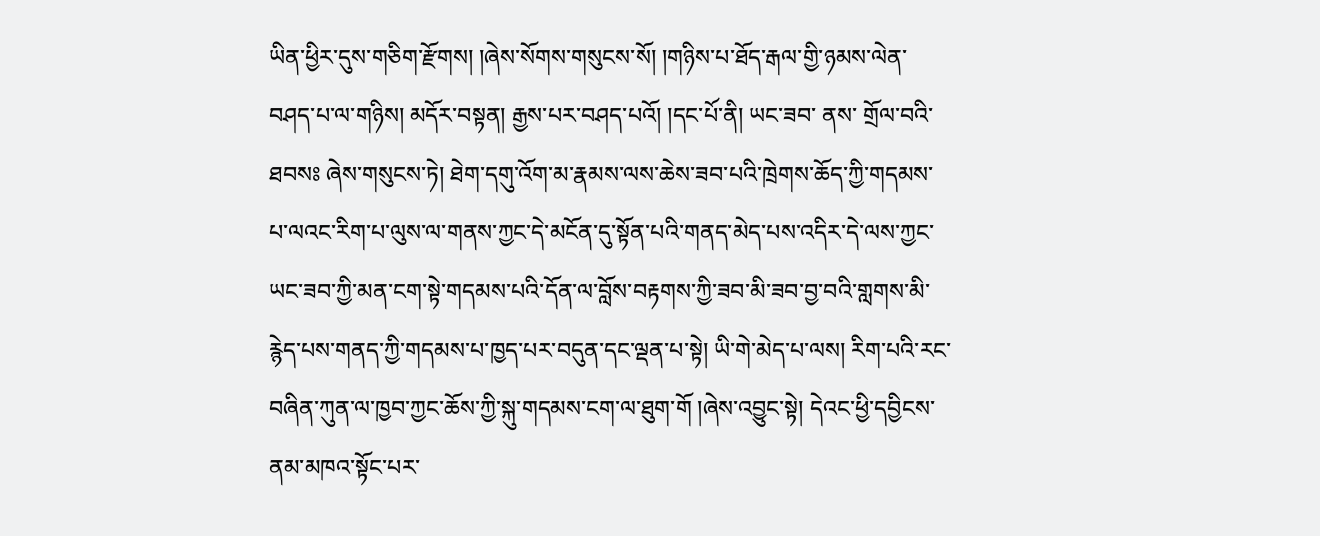ཡིན་ཕྱིར་དུས་གཅིག་རྫོགས། །ཞེས་སོགས་གསུངས་སོ། །གཉིས་པ་ཐོད་རྒལ་གྱི་ཉམས་ལེན་བཤད་པ་ལ་གཉིས། མདོར་བསྟན། རྒྱས་པར་བཤད་པའོ། །དང་པོ་ནི། ཡང་ཟབ་ ནས་ གྲོལ་བའི་ཐབསཿ ཞེས་གསུངས་ཏེ། ཐེག་དགུ་འོག་མ་རྣམས་ལས་ཆེས་ཟབ་པའི་ཁྲེགས་ཆོད་ཀྱི་གདམས་པ་ལའང་རིག་པ་ལུས་ལ་གནས་ཀྱང་དེ་མངོན་དུ་སྟོན་པའི་གནད་མེད་པས་འདིར་དེ་ལས་ཀྱང་ཡང་ཟབ་ཀྱི་མན་ངག་སྟེ་གདམས་པའི་དོན་ལ་བློས་བརྟགས་ཀྱི་ཟབ་མི་ཟབ་བྱ་བའི་གླགས་མི་རྙེད་པས་གནད་ཀྱི་གདམས་པ་ཁྱད་པར་བདུན་དང་ལྡན་པ་སྟེ། ཡི་གེ་མེད་པ་ལས། རིག་པའི་རང་བཞིན་ཀུན་ལ་ཁྱབ་ཀྱང་ཆོས་ཀྱི་སྐུ་གདམས་ངག་ལ་ཐུག་གོ །ཞེས་འབྱུང་སྟེ། དེའང་ཕྱི་དབྱིངས་ནམ་མཁའ་སྟོང་པར་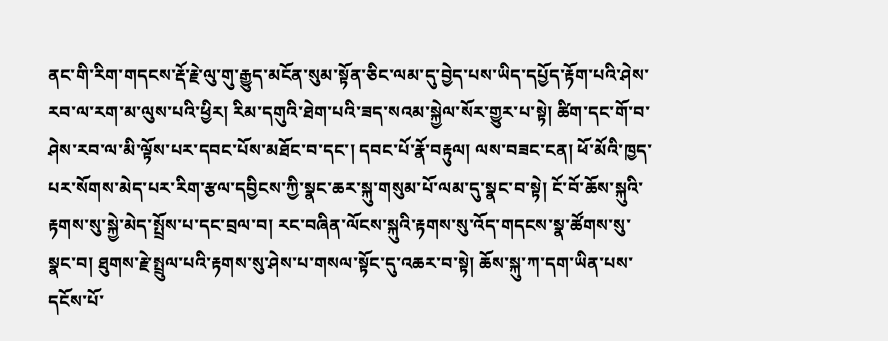ནང་གི་རིག་གདངས་རྡོ་རྗེ་ལུ་གུ་རྒྱུད་མངོན་སུམ་སྟོན་ཅིང་ལམ་དུ་བྱེད་པས་ཡིད་དཔྱོད་རྟོག་པའི་ཤེས་རབ་ལ་རག་མ་ལུས་པའི་ཕྱིར། རིམ་དགུའི་ཐེག་པའི་ཟད་སའམ་སྐྱེལ་སོར་གྱུར་པ་སྟེ། ཚིག་དང་གོ་བ་ཤེས་རབ་ལ་མི་ལྟོས་པར་དབང་པོས་མཐོང་བ་དང་། དབང་པོ་རྣོ་བརྟུལ། ལས་བཟང་ངན། ཕོ་མོའི་ཁྱད་པར་སོགས་མེད་པར་རིག་རྩལ་དབྱིངས་ཀྱི་སྣང་ཆར་སྐུ་གསུམ་པོ་ལམ་དུ་སྣང་བ་སྟེ། ངོ་བོ་ཆོས་སྐུའི་རྟགས་སུ་སྐྱེ་མེད་སྤྲོས་པ་དང་བྲལ་བ། རང་བཞིན་ལོངས་སྐུའི་རྟགས་སུ་འོད་གདངས་སྣ་ཚོགས་སུ་སྣང་བ། ཐུགས་རྗེ་སྤྲུལ་པའི་རྟགས་སུ་ཤེས་པ་གསལ་སྟོང་དུ་འཆར་བ་སྟེ། ཆོས་སྐུ་ཀ་དག་ཡིན་པས་དངོས་པོ་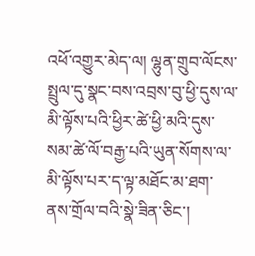འཕོ་འགྱུར་མེད་ལ། ལྷུན་གྲུབ་ལོངས་སྤྲུལ་དུ་སྣང་བས་འབྲས་བུ་ཕྱི་དུས་ལ་མི་ལྟོས་པའི་ཕྱིར་ཚེ་ཕྱི་མའི་དུས་སམ་ཚེ་ལོ་བརྒྱ་པའི་ཡུན་སོགས་ལ་མི་ལྟོས་པར་ད་ལྟ་མཐོང་མ་ཐག་ནས་གྲོལ་བའི་སྣེ་ཟིན་ཅིང་།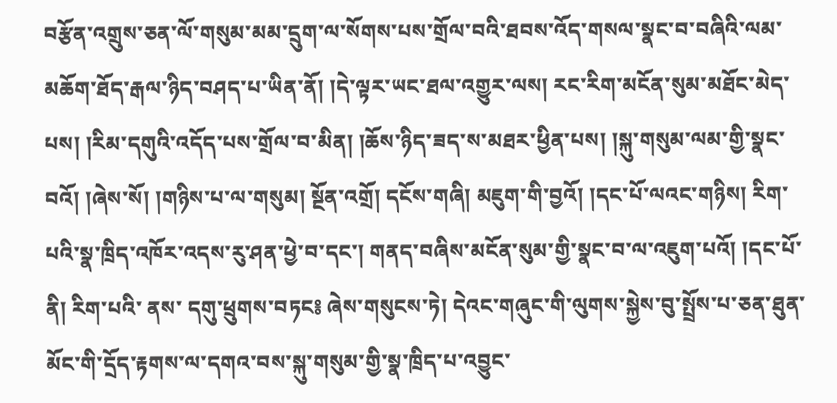བརྩོན་འགྲུས་ཅན་ལོ་གསུམ་མམ་དྲུག་ལ་སོགས་པས་གྲོལ་བའི་ཐབས་འོད་གསལ་སྣང་བ་བཞིའི་ལམ་མཆོག་ཐོད་རྒལ་ཉིད་བཤད་པ་ཡིན་ནོ། །དེ་ལྟར་ཡང་ཐལ་འགྱུར་ལས། རང་རིག་མངོན་སུམ་མཐོང་མེད་པས། །རིམ་དགུའི་འདོད་པས་གྲོལ་བ་མིན། །ཆོས་ཉིད་ཟད་ས་མཐར་ཕྱིན་པས། །སྐུ་གསུམ་ལམ་གྱི་སྣང་བའོ། །ཞེས་སོ། །གཉིས་པ་ལ་གསུམ། སྔོན་འགྲོ། དངོས་གཞི། མཇུག་གི་བྱའོ། །དང་པོ་ལའང་གཉིས། རིག་པའི་སྣ་ཁྲིད་འཁོར་འདས་རུ་ཤན་ཕྱེ་བ་དང་། གནད་བཞིས་མངོན་སུམ་གྱི་སྣང་བ་ལ་འཇུག་པའོ། །དང་པོ་ནི། རིག་པའི་ ནས་ དགུ་ཕྲུགས་བཏང༔ ཞེས་གསུངས་ཏེ། དེའང་གཞུང་གི་ལུགས་སྐྱེས་བུ་སྤྲོས་པ་ཅན་ཐུན་མོང་གི་དྲོད་རྟགས་ལ་དགའ་བས་སྐུ་གསུམ་གྱི་སྣ་ཁྲིད་པ་འབྱུང་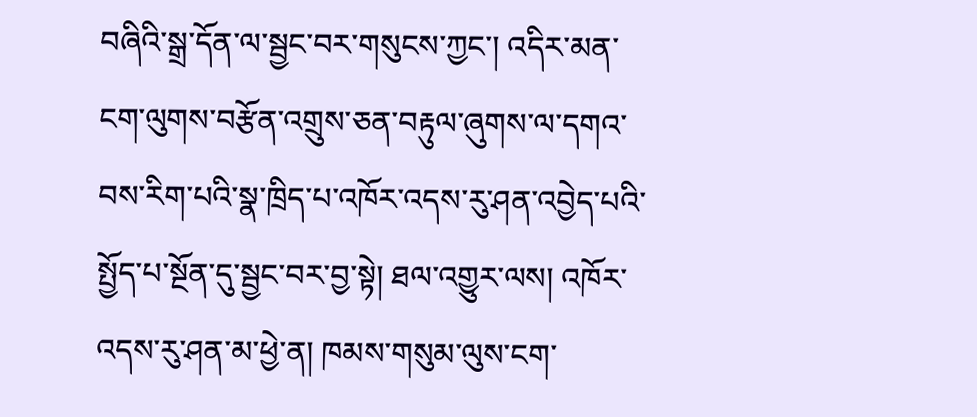བཞིའི་སྒྲ་དོན་ལ་སྦྱང་བར་གསུངས་ཀྱང་། འདིར་མན་ངག་ལུགས་བརྩོན་འགྲུས་ཅན་བརྟུལ་ཞུགས་ལ་དགའ་བས་རིག་པའི་སྣ་ཁྲིད་པ་འཁོར་འདས་རུ་ཤན་འབྱེད་པའི་སྤྱོད་པ་སྔོན་དུ་སྦྱང་བར་བྱ་སྟེ། ཐལ་འགྱུར་ལས། འཁོར་འདས་རུ་ཤན་མ་ཕྱེ་ན། ཁམས་གསུམ་ལུས་ངག་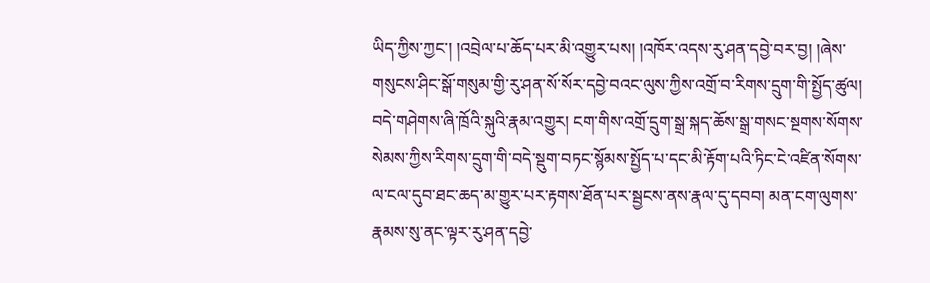ཡིད་ཀྱིས་ཀྱང་། །འབྲེལ་པ་ཆོད་པར་མི་འགྱུར་པས། །འཁོར་འདས་རུ་ཤན་དབྱེ་བར་བྱ། །ཞེས་གསུངས་ཤིང་སྒོ་གསུམ་གྱི་རུ་ཤན་སོ་སོར་དབྱེ་བའང་ལུས་ཀྱིས་འགྲོ་བ་རིགས་དྲུག་གི་སྤྱོད་ཚུལ། བདེ་གཤེགས་ཞི་ཁྲོའི་སྐུའི་རྣམ་འགྱུར། ངག་གིས་འགྲོ་དྲུག་སྒྲ་སྐད་ཆོས་སྒྲ་གསང་སྔགས་སོགས་སེམས་ཀྱིས་རིགས་དྲུག་གི་བདེ་སྡུག་བཏང་སྙོམས་སྤྱོད་པ་དང་མི་རྟོག་པའི་ཏིང་ངེ་འཛིན་སོགས་ལ་ངལ་དུབ་ཐང་ཆད་མ་གྱུར་པར་རྟགས་ཐོན་པར་སྦྱངས་ནས་རྣལ་དུ་དབབ། མན་ངག་ལུགས་རྣམས་སུ་ནང་ལྟར་རུ་ཤན་དབྱེ་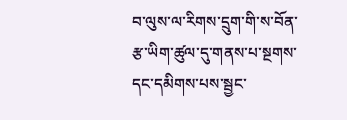བ་ལུས་ལ་རིགས་དྲུག་གི་ས་བོན་རྩ་ཡིག་ཚུལ་དུ་གནས་པ་སྔགས་དང་དམིགས་པས་སྦྱང་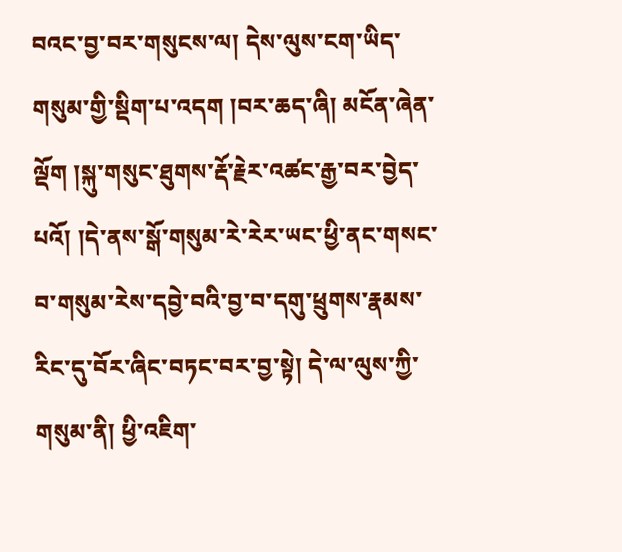བའང་བྱ་བར་གསུངས་ལ། དེས་ལུས་ངག་ཡིད་གསུམ་གྱི་སྡིག་པ་འདག །བར་ཆད་ཞི། མངོན་ཞེན་ལྡོག །སྐུ་གསུང་ཐུགས་རྡོ་རྗེར་འཚང་རྒྱ་བར་བྱེད་པའོ། །དེ་ནས་སྒོ་གསུམ་རེ་རེར་ཡང་ཕྱི་ནང་གསང་བ་གསུམ་རེས་དབྱེ་བའི་བྱ་བ་དགུ་ཕྲུགས་རྣམས་རིང་དུ་བོར་ཞིང་བཏང་བར་བྱ་སྟེ། དེ་ལ་ལུས་ཀྱི་གསུམ་ནི། ཕྱི་འཇིག་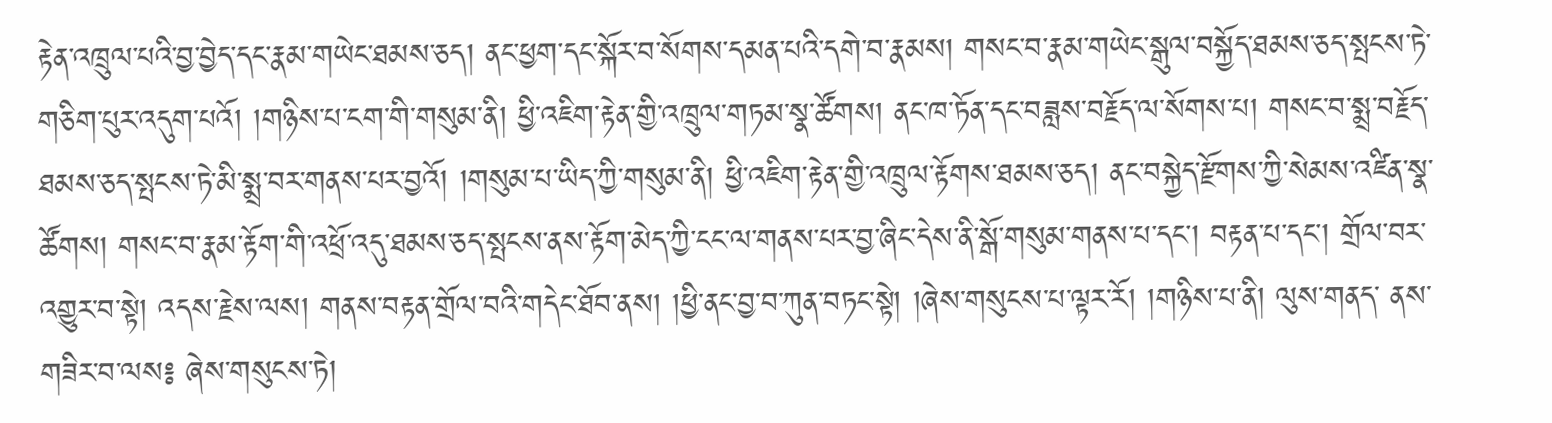རྟེན་འཁྲུལ་པའི་བྱ་བྱེད་དང་རྣམ་གཡེང་ཐམས་ཅད། ནང་ཕྱག་དང་སྐོར་བ་སོགས་དམན་པའི་དགེ་བ་རྣམས། གསང་བ་རྣམ་གཡེང་སྒུལ་བསྐྱོད་ཐམས་ཅད་སྤངས་ཏེ་གཅིག་པུར་འདུག་པའོ། །གཉིས་པ་ངག་གི་གསུམ་ནི། ཕྱི་འཇིག་རྟེན་གྱི་འཁྲུལ་གཏམ་སྣ་ཚོགས། ནང་ཁ་ཏོན་དང་བཟླས་བརྗོད་ལ་སོགས་པ། གསང་བ་སྨྲ་བརྗོད་ཐམས་ཅད་སྤངས་ཏེ་མི་སྨྲ་བར་གནས་པར་བྱའོ། །གསུམ་པ་ཡིད་ཀྱི་གསུམ་ནི། ཕྱི་འཇིག་རྟེན་གྱི་འཁྲུལ་རྟོགས་ཐམས་ཅད། ནང་བསྐྱེད་རྫོགས་ཀྱི་སེམས་འཛིན་སྣ་ཚོགས། གསང་བ་རྣམ་རྟོག་གི་འཕྲོ་འདུ་ཐམས་ཅད་སྤངས་ནས་རྟོག་མེད་ཀྱི་ངང་ལ་གནས་པར་བྱ་ཞིང་དེས་ནི་སྒོ་གསུམ་གནས་པ་དང་། བརྟན་པ་དང་། གྲོལ་བར་འགྱུར་བ་སྟེ། འདས་རྗེས་ལས། གནས་བརྟན་གྲོལ་བའི་གདེང་ཐོབ་ནས། །ཕྱི་ནང་བྱ་བ་ཀུན་བཏང་སྟེ། །ཞེས་གསུངས་པ་ལྟར་རོ། །གཉིས་པ་ནི། ལུས་གནད་ ནས་ གཟིར་བ་ལས༔ ཞེས་གསུངས་ཏེ།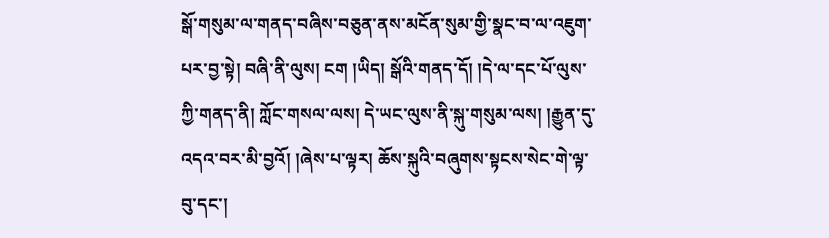སྒོ་གསུམ་ལ་གནད་བཞིས་བཅུན་ནས་མངོན་སུམ་གྱི་སྣང་བ་ལ་འཇུག་པར་བྱ་སྟེ། བཞི་ནི་ལུས། ངག །ཡིད། སྒོའི་གནད་དོ། །དེ་ལ་དང་པོ་ལུས་ཀྱི་གནད་ནི། ཀློང་གསལ་ལས། དེ་ཡང་ལུས་ནི་སྐུ་གསུམ་ལས། །རྒྱུན་དུ་འདའ་བར་མི་བྱའོ། །ཞེས་པ་ལྟར། ཆོས་སྐུའི་བཞུགས་སྟངས་སེང་གེ་ལྟ་བུ་དང་།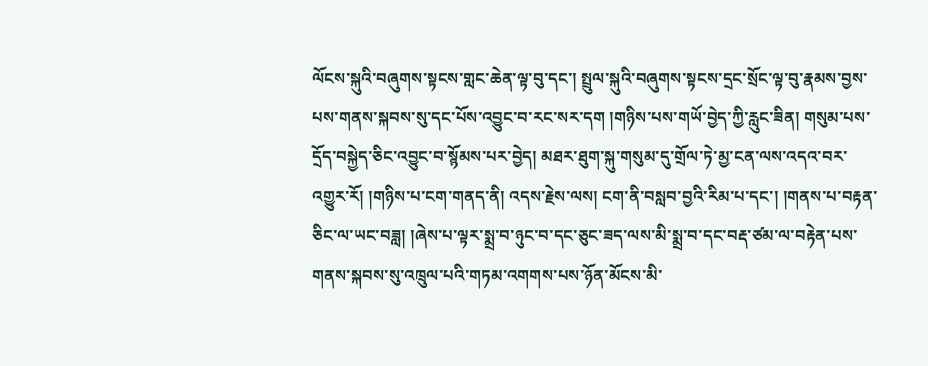ལོངས་སྐུའི་བཞུགས་སྟངས་གླང་ཆེན་ལྟ་བུ་དང་། སྤྲུལ་སྐུའི་བཞུགས་སྟངས་དྲང་སྲོང་ལྟ་བུ་རྣམས་བྱས་པས་གནས་སྐབས་སུ་དང་པོས་འབྱུང་བ་རང་སར་དག །གཉིས་པས་གཡོ་བྱེད་ཀྱི་རླུང་ཟིན། གསུམ་པས་དྲོད་བསྐྱེད་ཅིང་འབྱུང་བ་སྙོམས་པར་བྱེད། མཐར་ཐུག་སྐུ་གསུམ་དུ་གྲོལ་ཏེ་མྱ་ངན་ལས་འདའ་བར་འགྱུར་རོ། །གཉིས་པ་ངག་གནད་ནི། འདས་རྗེས་ལས། ངག་ནི་བསླབ་བྱའི་རིམ་པ་དང་། །གནས་པ་བརྟན་ཅིང་ལ་ཡང་བཟླ། །ཞེས་པ་ལྟར་སྨྲ་བ་ཉུང་བ་དང་ཅུང་ཟད་ལས་མི་སྨྲ་བ་དང་བརྡ་ཙམ་ལ་བརྟེན་པས་གནས་སྐབས་སུ་འཁྲུལ་པའི་གཏམ་འགགས་པས་ཉོན་མོངས་མི་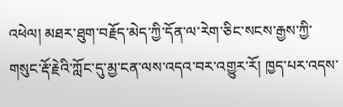འཕེལ། མཐར་ཐུག་བརྗོད་མེད་ཀྱི་དོན་ལ་རེག་ཅིང་སངས་རྒྱས་ཀྱི་གསུང་རྡོ་རྗེའི་ཀློང་དུ་མྱ་ངན་ལས་འདའ་བར་འགྱུར་རོ། ཁྱད་པར་འདས་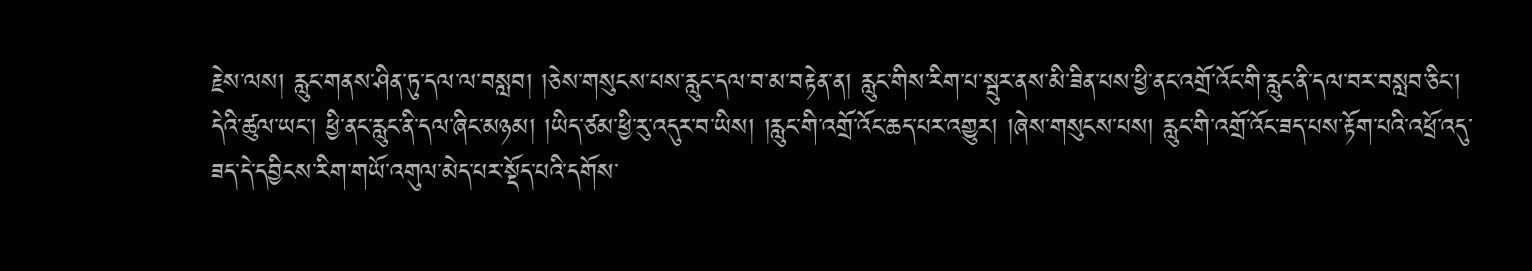རྗེས་ལས། རླུང་གནས་ཤིན་ཏུ་དལ་ལ་བསླབ། །ཅེས་གསུངས་པས་རླུང་དལ་བ་མ་བརྟེན་ན། རླུང་གིས་རིག་པ་སྦུར་ནས་མི་ཟིན་པས་ཕྱི་ནང་འགྲོ་འོང་གི་རླུང་ནི་དལ་བར་བསླབ་ཅིང་། དེའི་ཚུལ་ཡང་། ཕྱི་ནང་རླུང་ནི་དལ་ཞིང་མཉམ། །ཡིད་ཙམ་ཕྱི་རུ་འདུར་བ་ཡིས། །རླུང་གི་འགྲོ་འོང་ཆད་པར་འགྱུར། །ཞེས་གསུངས་པས། རླུང་གི་འགྲོ་འོང་ཟད་པས་རྟོག་པའི་འཕྲོ་འདུ་ཟད་དེ་དབྱིངས་རིག་གཡོ་འགུལ་མེད་པར་སྡོད་པའི་དགོས་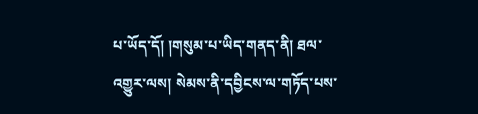པ་ཡོད་དོ། །གསུམ་པ་ཡིད་གནད་ནི། ཐལ་འགྱུར་ལས། སེམས་ནི་དབྱིངས་ལ་གཏོད་པས་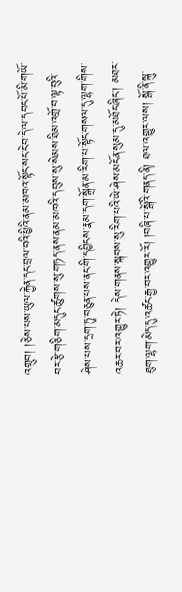འགྲུབ། །ཅེས་པས་ཡུལ་རྐྱེན་དང་བྲལ་བའི་ཕྱིའི་ནམ་མཁའ་སྟོང་སང་ངེ་བ་དེ་ལ་དབང་པོ་མི་གཡོ་བར་རྩེ་གཅིག་མདུང་ཚུགས་སུ་གཏད་ནས་ནམ་མཁའི་དབུས་སུ་སེམས་ཐིམ་འགྲོ་བ་ལྟ་བུའི་ཤེས་པས་དྲག་ཏུ་བཅུན་པས་ནང་གི་དབྱིངས་རྣམ་དག་སྒྲོན་མ་རིག་པ་སྟོང་གསལ་དུ་ལྷག་གིས་འཆར་བར་འགྱུར་ཏེ། དེས་གནས་སྐབས་སུ་རིག་པའི་ཡེ་ཤེས་མངོན་སུམ་དུ་མཐོང་ཞིང་། མཐར་ཐུག་ལྷག་མེད་དུ་འཚང་རྒྱ་བར་འགྱུར་རོ། །བཞི་པ་སྒོའི་གནད་ནི། ཐལ་འགྱུར་ལས། སྒོ་ནི་སྐུ་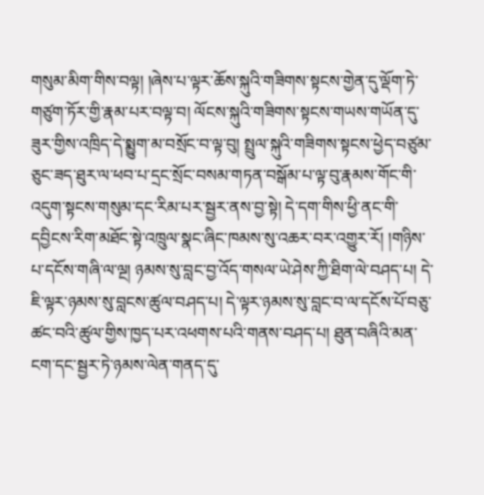གསུམ་མིག་གིས་བལྟ། །ཞེས་པ་ལྟར་ཆོས་སྐུའི་གཟིགས་སྟངས་གྱེན་དུ་ལྡོག་ཏེ་གཙུག་ཏོར་གྱི་རྣམ་པར་བལྟ་བ། ལོངས་སྐུའི་གཟིགས་སྟངས་གཡས་གཡོན་དུ་ཟུར་གྱིས་འཁྲིད་དེ་སྨྱུག་མ་བསྲོང་བ་ལྟ་བུ། སྤྲུལ་སྐུའི་གཟིགས་སྟངས་ཕྱེད་བཙུམ་ཅུང་ཟད་ཐུར་ལ་ཕབ་པ་དྲང་སྲོང་བསམ་གཏན་བསྒོམ་པ་ལྟ་བུ་རྣམས་གོང་གི་འདུག་སྟངས་གསུམ་དང་རིམ་པར་སྦྱར་ནས་བྱ་སྟེ། དེ་དག་གིས་ཕྱི་ནང་གི་དབྱིངས་རིག་མཐོང་སྟེ་འཁྲུལ་སྣང་ཞིང་ཁམས་སུ་འཆར་བར་འགྱུར་རོ། །གཉིས་པ་དངོས་གཞི་ལ་ལྔ། ཉམས་སུ་བླང་བྱ་འོད་གསལ་ཡེ་ཤེས་ཀྱི་ཐིག་ལེ་བཤད་པ། དེ་ཇི་ལྟར་ཉམས་སུ་བླངས་ཚུལ་བཤད་པ། དེ་ལྟར་ཉམས་སུ་བླང་བ་ལ་དངོས་པོ་བཅུ་ཚང་བའི་ཚུལ་གྱིས་ཁྱད་པར་འཕགས་པའི་གནས་བཤད་པ། ཐུན་བཞིའི་མན་ངག་དང་སྦྱར་ཏེ་ཉམས་ལེན་གནད་དུ་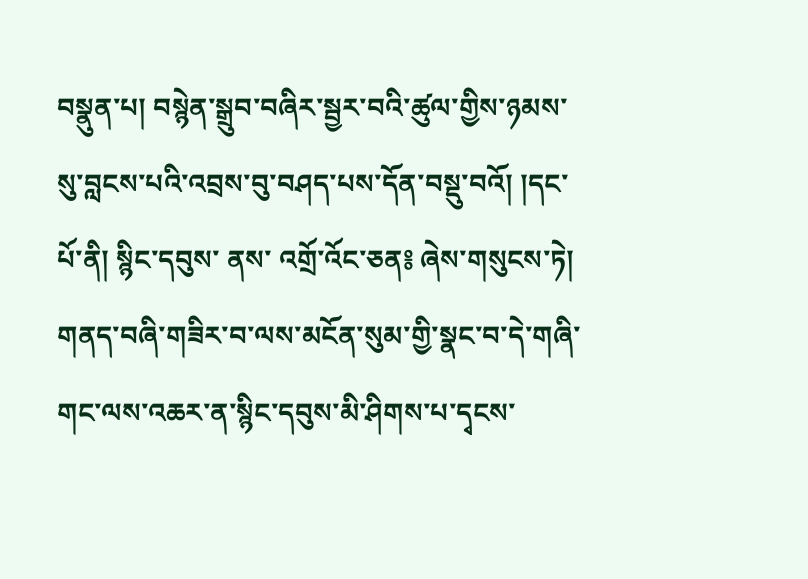བསྣུན་པ། བསྙེན་སྒྲུབ་བཞིར་སྦྱར་བའི་ཚུལ་གྱིས་ཉམས་སུ་བླངས་པའི་འབྲས་བུ་བཤད་པས་དོན་བསྡུ་བའོ། །དང་པོ་ནི། སྙིང་དབུས་ ནས་ འགྲོ་འོང་ཅན༔ ཞེས་གསུངས་ཏེ། གནད་བཞི་གཟིར་བ་ལས་མངོན་སུམ་གྱི་སྣང་བ་དེ་གཞི་གང་ལས་འཆར་ན་སྙིང་དབུས་མི་ཤིགས་པ་དྭངས་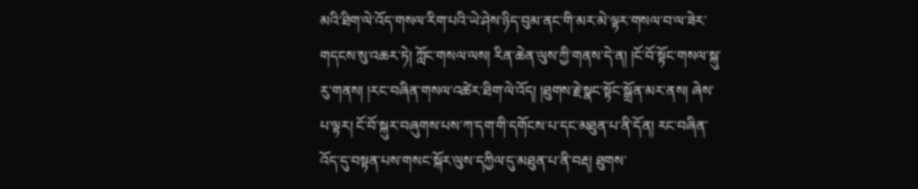མའི་ཐིག་ལེ་འོད་གསལ་རིག་པའི་ཡེ་ཤེས་ཉིད་བུམ་ནང་གི་མར་མེ་ལྟར་གསལ་བ་ལ་ཟེར་གདངས་སུ་འཆར་ཏེ། ཀློང་གསལ་ལས། རིན་ཆེན་ལུས་ཀྱི་གནས་དེ་ན། །ངོ་བོ་སྟོང་གསལ་སྐུ་རུ་གནས། །རང་བཞིན་གསལ་འཚེར་ཐིག་ལེ་འོད། །ཐུགས་རྗེ་སྣང་སྟོང་སྒྲོན་མར་ནས། ཞེས་པ་ལྟར། ངོ་བོ་སྐུར་བཞུགས་པས་ཀ་དག་གི་དགོངས་པ་དང་མཐུན་པ་ནི་དོན། རང་བཞིན་འོད་དུ་བསྟན་པས་གསང་སྐོར་ལུས་དཀྱིལ་དུ་མཐུན་པ་ནི་བརྡ། ཐུགས་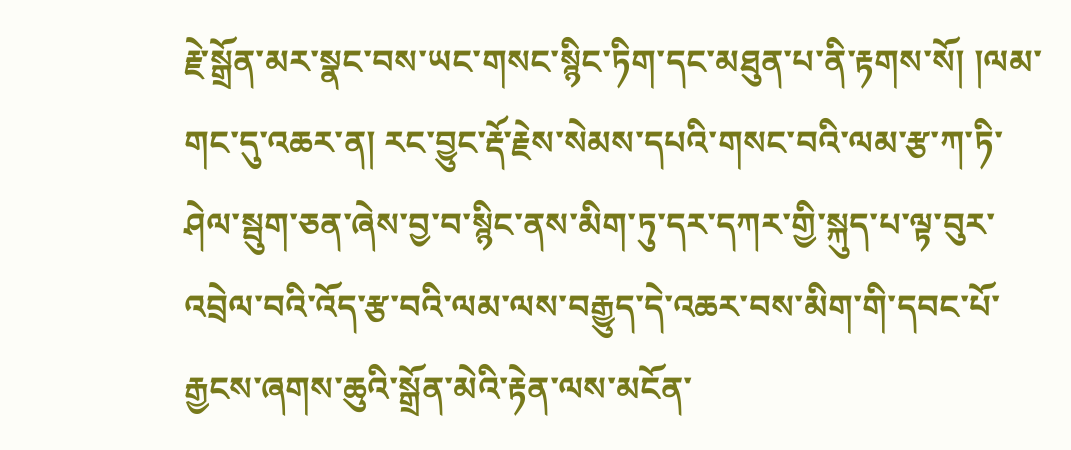རྗེ་སྒྲོན་མར་སྣང་བས་ཡང་གསང་སྙིང་ཏིག་དང་མཐུན་པ་ནི་རྟགས་སོ། །ལམ་གང་དུ་འཆར་ན། རང་བྱུང་རྡོ་རྗེས་སེམས་དཔའི་གསང་བའི་ལམ་རྩ་ཀ་ཏི་ཤེལ་སྦུག་ཅན་ཞེས་བྱ་བ་སྙིང་ནས་མིག་ཏུ་དར་དཀར་གྱི་སྐུད་པ་ལྟ་བུར་འབྲེལ་བའི་འོད་རྩ་བའི་ལམ་ལས་བརྒྱུད་དེ་འཆར་བས་མིག་གི་དབང་པོ་རྒྱངས་ཞགས་ཆུའི་སྒྲོན་མེའི་རྟེན་ལས་མངོན་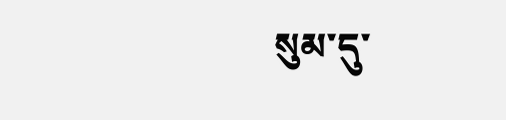སུམ་དུ་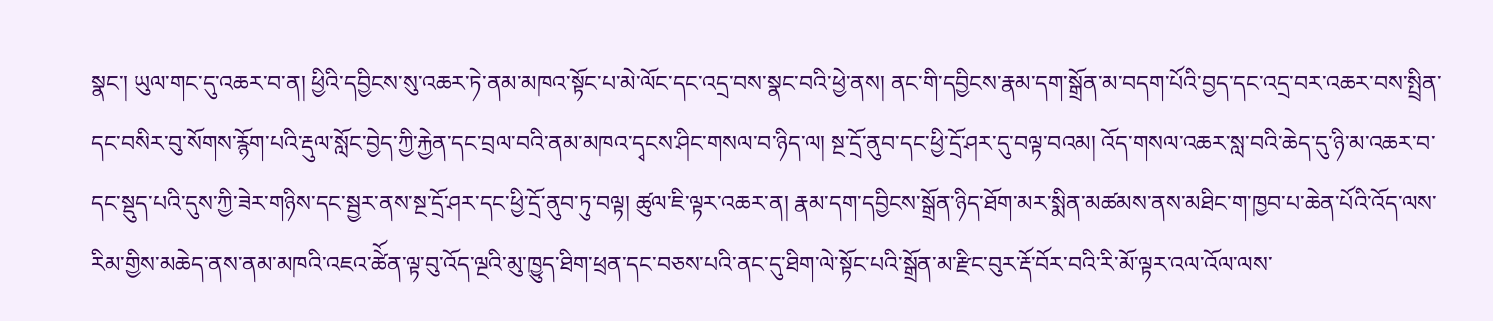སྣང་། ཡུལ་གང་དུ་འཆར་བ་ན། ཕྱིའི་དབྱིངས་སུ་འཆར་ཏེ་ནམ་མཁའ་སྟོང་པ་མེ་ལོང་དང་འདྲ་བས་སྣང་བའི་ཕྱེ་ནས། ནང་གི་དབྱིངས་རྣམ་དག་སྒྲོན་མ་བདག་པོའི་བྱད་དང་འདྲ་བར་འཆར་བས་སྤྲིན་དང་བསིར་བུ་སོགས་རྙོག་པའི་རྡུལ་སློང་བྱེད་ཀྱི་རྐྱེན་དང་བྲལ་བའི་ནམ་མཁའ་དྭངས་ཤིང་གསལ་བ་ཉིད་ལ། སྔ་དྲོ་ནུབ་དང་ཕྱི་དྲོ་ཤར་དུ་བལྟ་བའམ། འོད་གསལ་འཆར་སླ་བའི་ཆེད་དུ་ཉི་མ་འཆར་བ་དང་སྡུད་པའི་དུས་ཀྱི་ཟེར་གཉིས་དང་སྦྱར་ནས་སྔ་དྲོ་ཤར་དང་ཕྱི་དྲོ་ནུབ་ཏུ་བལྟ། ཚུལ་ཇི་ལྟར་འཆར་ན། རྣམ་དག་དབྱིངས་སྒྲོན་ཉིད་ཐོག་མར་སྨིན་མཚམས་ནས་མཐིང་ག་ཁྱབ་པ་ཆེན་པོའི་འོད་ལས་རིམ་གྱིས་མཆེད་ནས་ནམ་མཁའི་འཇའ་ཚེོན་ལྟ་བུ་འོད་ལྔའི་མུ་ཁྱུད་ཐིག་ཕྲན་དང་བཅས་པའི་ནང་དུ་ཐིག་ལེ་སྟོང་པའི་སྒྲོན་མ་རྫིང་བུར་རྡོ་བོར་བའི་རི་མོ་ལྟར་འལ་འོལ་ལས་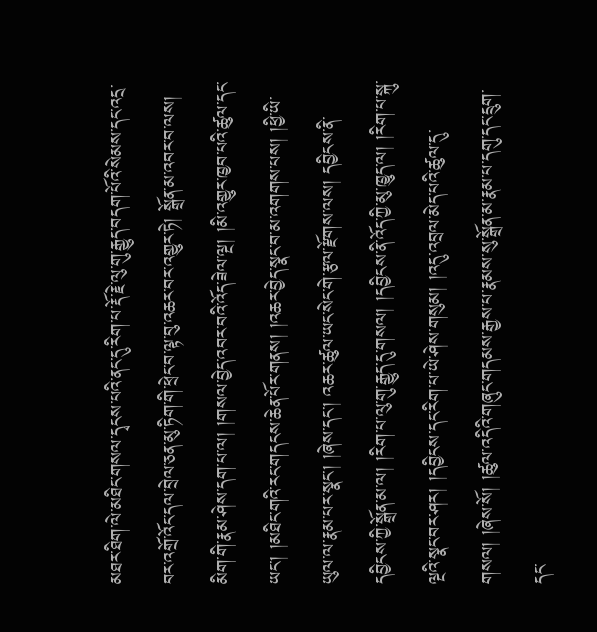མཐར་ཐིག་ལེ་མཐིང་གསལ་དྭངས་པའི་ནང་དུ་རིག་པ་རྡོ་རྗེ་ལུ་གུ་རྒྱུད་བདག་པོའི་སེམས་དང་འདྲ་བར་འགྲོ་འོང་དལ་བྲེལ་ཅན་མུ་ཏིག་གི་ཕྲེང་བ་ལྟ་བུ་འཆར་བར་འགྱུར་ཏེ། སྒྲོན་མ་འབར་བ་ལས། མིག་གི་རྣམ་ཤེས་དག་པ་ལ། །གསལ་བྱེད་འབར་བའི་འོད་ཟེལ་ལྔ། །མི་འགྱུར་ཁྱབ་པའི་ཚུལ་དང་ཡང་། །མཐིང་གའི་རང་གདངས་ཆེན་པོར་གནས། །འཆར་བྱེད་སྣང་བ་མ་འགགས་པས། །ཕྱི་ཡི་ཡུལ་ལ་རྣམ་པར་སྣང་། །ཞེས་དང་། འཆར་ཚུལ་ཡང་སེང་གེ་རྩལ་རྫོགས་ལས། དབྱིངས་ནི་དབྱིངས་ཀྱི་སྒྲོན་མ་ལ། །རིག་པ་ལུ་གུ་རྒྱུད་དུ་གསལ། །དབྱིངས་ནི་འོད་ཀྱི་མུ་ཁྱུད་ལ། །རིག་པ་སྐུ་ལྔའི་སྣང་བར་ཤར། །དབྱིངས་དང་རིག་པ་ཡེ་ཤེས་གསུམ། །འདུ་འབྲལ་མེད་པའི་ཚུལ་དུ་གསལ། །ཞེས་སོ། །ཚུལ་འདིའི་གཞུང་གདམས་རྒྱས་པ་རྣམས་སུ་སྒྲོན་མ་རྣམ་པ་དགུ་དང་དྲུག་དང་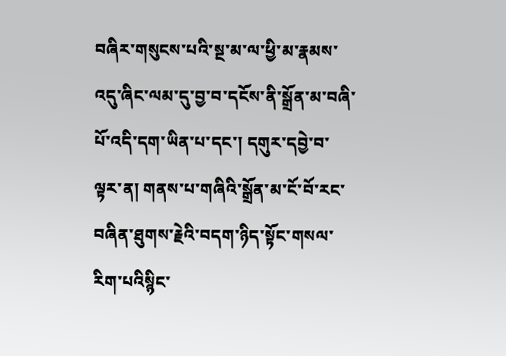བཞིར་གསུངས་པའི་སྔ་མ་ལ་ཕྱི་མ་རྣམས་འདུ་ཞིང་ལམ་དུ་བྱ་བ་དངོས་ནི་སྒྲོན་མ་བཞི་པོ་འདི་དག་ཡིན་པ་དང་། དགུར་དབྱེ་བ་ལྟར་ན། གནས་པ་གཞིའི་སྒྲོན་མ་ངོ་བོ་རང་བཞིན་ཐུགས་རྗེའི་བདག་ཉིད་སྟོང་གསལ་རིག་པའིསྙིང་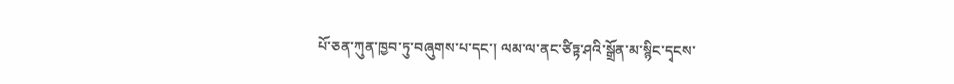པོ་ཅན་ཀུན་ཁྱབ་ཏུ་བཞུགས་པ་དང་། ལམ་ལ་ནང་ཙིཏྟ་ཤའི་སྒྲོན་མ་སྙིང་དྭངས་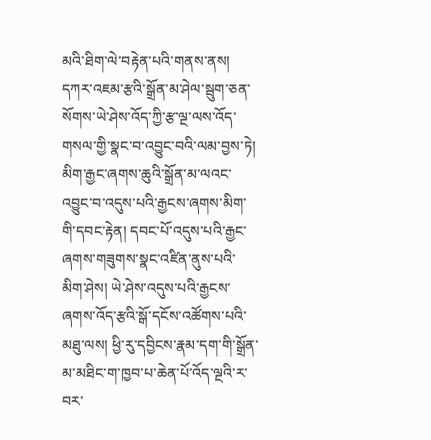མའི་ཐིག་ལེ་བརྟེན་པའི་གནས་ནས། དཀར་འཇམ་རྩའི་སྒྲོན་མ་ཤེལ་སྦུག་ཅན་སོགས་ཡེ་ཤེས་འོད་ཀྱི་རྩ་ལྔ་ལས་འོད་གསལ་གྱི་སྣང་བ་འབྱུང་བའི་ལམ་བྱས་ཏེ། མིག་རྒྱང་ཞགས་ཆུའི་སྒྲོན་མ་ལའང་འབྱུང་བ་འདུས་པའི་རྒྱངས་ཞགས་མིག་གི་དབང་རྟེན། དབང་པོ་འདུས་པའི་རྒྱང་ཞགས་གཟུགས་སྣང་འཛིན་ནུས་པའི་མིག་ཤེས། ཡེ་ཤེས་འདུས་པའི་རྒྱངས་ཞགས་འོད་རྩའི་སྒོ་དངོས་འཚོགས་པའི་མཐུ་ལས། ཕྱི་རུ་དབྱིངས་རྣམ་དག་གི་སྒྲོན་མ་མཐིང་ག་ཁྱབ་པ་ཆེན་པོ་འོད་ལྔའི་ར་བར་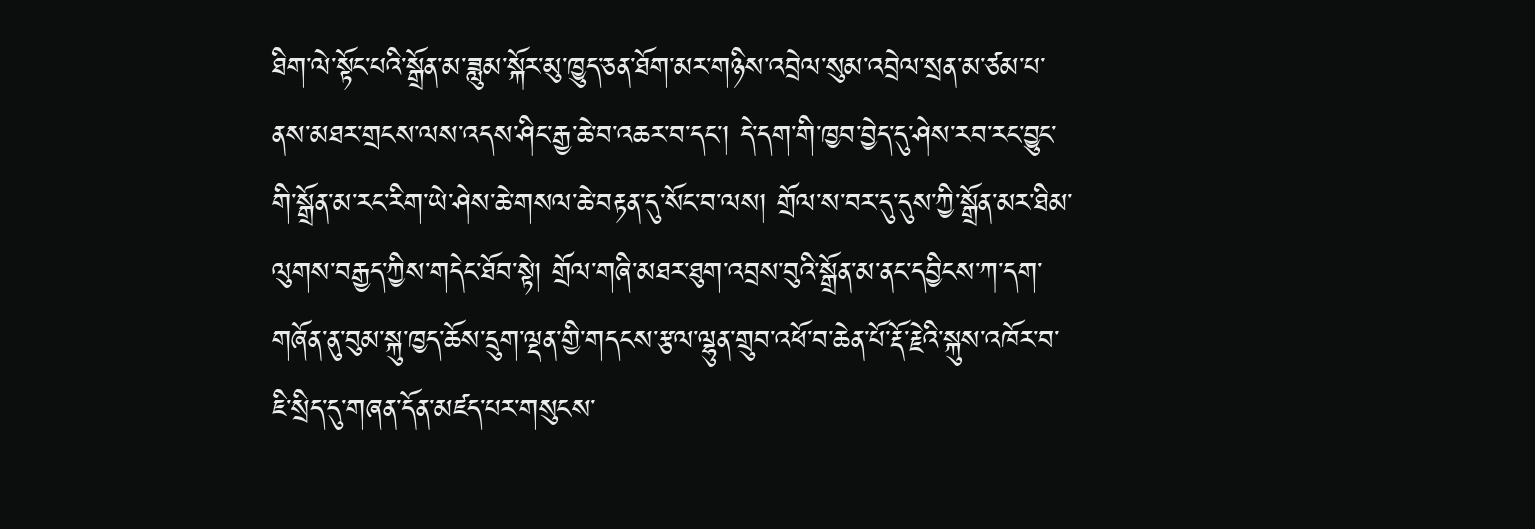ཐིག་ལེ་སྟོང་པའི་སྒྲོན་མ་ཟླུམ་སྐོར་མུ་ཁྱུད་ཅན་ཐོག་མར་གཉིས་འབྲེལ་སུམ་འབྲེལ་སྲན་མ་ཙམ་པ་ནས་མཐར་གྲངས་ལས་འདས་ཤིང་རྒྱ་ཆེ་བ་འཆར་བ་དང་། དེ་དག་གི་ཁྱབ་བྱེད་དུ་ཤེས་རབ་རང་བྱུང་གི་སྒྲོན་མ་རང་རིག་ཡེ་ཤེས་ཆེ་གསལ་ཆེ་བརྟན་དུ་སོང་བ་ལས། གྲོལ་ས་བར་དུ་དུས་ཀྱི་སྒྲོན་མར་ཐིམ་ལུགས་བརྒྱད་ཀྱིས་གདེང་ཐོབ་སྟེ། གྲོལ་གཞི་མཐར་ཐུག་འབྲས་བུའི་སྒྲོན་མ་ནང་དབྱིངས་ཀ་དག་གཞོན་ནུ་བུམ་སྐུ་ཁྱད་ཆོས་དྲུག་ལྡན་གྱི་གདངས་རྩལ་ལྷུན་གྲུབ་འཕོ་བ་ཆེན་པོ་རྡོ་རྗེའི་སྐུས་འཁོར་བ་ཇི་སྲིད་དུ་གཞན་དོན་མཛད་པར་གསུངས་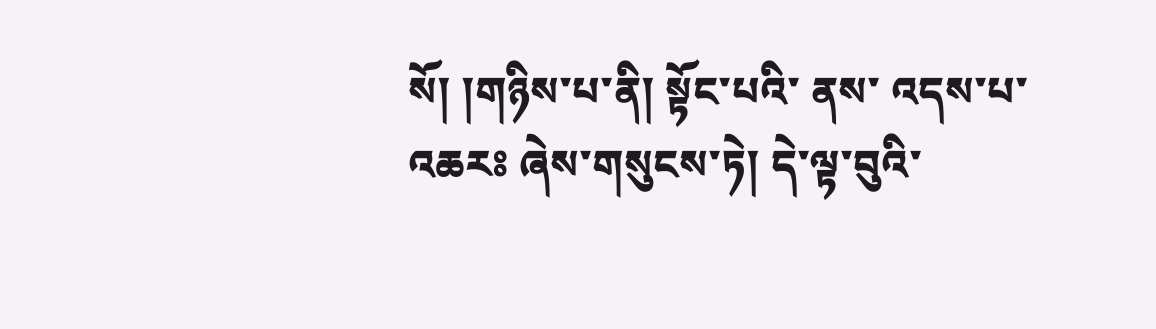སོ། །གཉིས་པ་ནི། སྟོང་པའི་ ནས་ འདས་པ་འཆརཿ ཞེས་གསུངས་ཏེ། དེ་ལྟ་བུའི་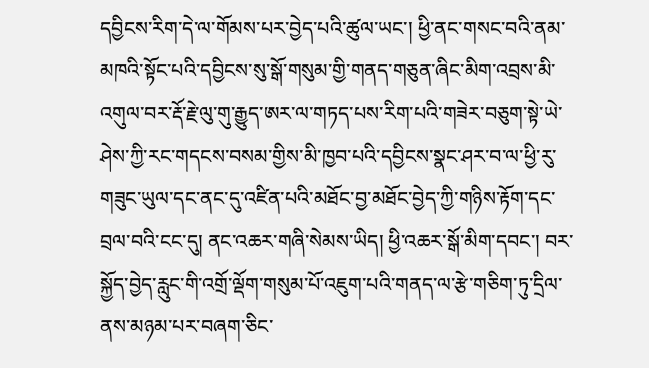དབྱིངས་རིག་དེ་ལ་གོམས་པར་བྱེད་པའི་ཚུལ་ཡང་། ཕྱི་ནང་གསང་བའི་ནམ་མཁའི་སྟོང་པའི་དབྱིངས་སུ་སྒོ་གསུམ་གྱི་གནད་གཅུན་ཞིང་མིག་འབྲས་མི་འགུལ་བར་རྡོ་རྗེ་ལུ་གུ་རྒྱུད་ཨར་ལ་གཏད་པས་རིག་པའི་གཟེར་བཅུག་སྟེ་ཡེ་ཤེས་ཀྱི་རང་གདངས་བསམ་གྱིས་མི་ཁྱབ་པའི་དབྱིངས་སྣང་ཤར་བ་ལ་ཕྱི་རུ་གཟུང་ཡུལ་དང་ནང་དུ་འཛིན་པའི་མཐོང་བྱ་མཐོང་བྱེད་ཀྱི་གཉིས་རྟོག་དང་བྲལ་བའི་ངང་དུ། ནང་འཆར་གཞི་སེམས་ཡིད། ཕྱི་འཆར་སྒོ་མིག་དབང་། བར་སྐྱོད་བྱེད་རླུང་གི་འགྲོ་ལྡོག་གསུམ་པོ་འཇུག་པའི་གནད་ལ་རྩེ་གཅིག་ཏུ་དྲིལ་ནས་མཉམ་པར་བཞག་ཅིང་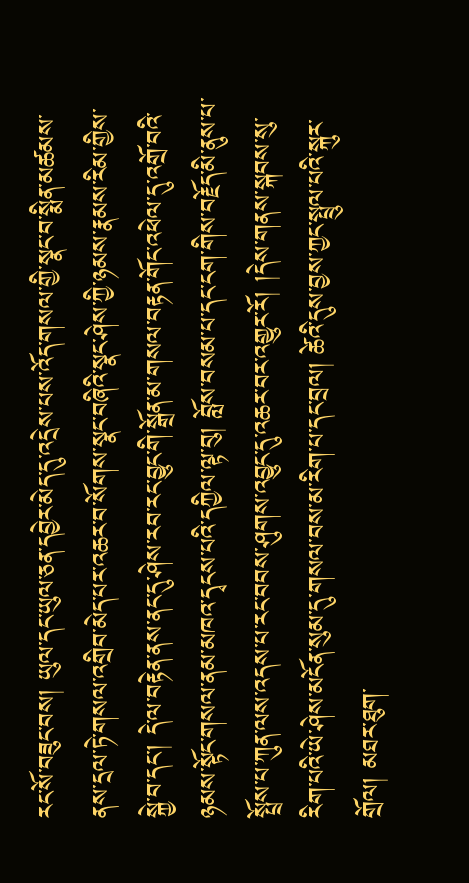རང་སོ་བཟུང་བས། ཡུལ་དང་ཡུལ་ཅན་དབྱེར་མེད་དུ་འདྲེས་པས་འོད་གསལ་གྱི་སྣང་བ་སྨིན་མཚམས་ནས་དྲལ་ཏེ་གསལ་འགྲིབ་མེད་པར་འཆར་བ་སོགས་སྣང་བཞིའི་སྣང་ཤེས་ཀྱི་ཉམས་རྣམས་རིམ་གྱིས་སྐྱེ་བ་དང་། དེ་ལ་བརྟེན་ནས་ནང་དུ་ཤེས་རབ་རང་བྱུང་གི་སྒྲོན་མ་གསལ་བརྟན་གོང་འཕེལ་དུ་འགྲོ་བའི་ཉམས་སྟོང་གསལ་ནམ་མཁའ་དྭངས་པའི་དཀྱིལ་ལྟ་བུ། བློས་བསམ་པ་དང་ངག་གིས་བརྗོད་མི་ནུས་པ་སྤྲོས་པ་ཀུན་ལས་འདས་པ་རང་བབས་ཤུགས་འབྱུང་དུ་འཆར་བར་འགྱུར་རོ། །དེས་གནས་སྐབས་སུ་རིག་པའི་ཡེ་ཤེས་མངོན་སུམ་དུ་གསལ་བས་མ་རིག་པ་དང་བྲལ། ཚེའི་དུས་བྱས་ཀྱང་སྤྲུལ་པའི་སྐུར་གྲོལ། མཐར་ཐུག་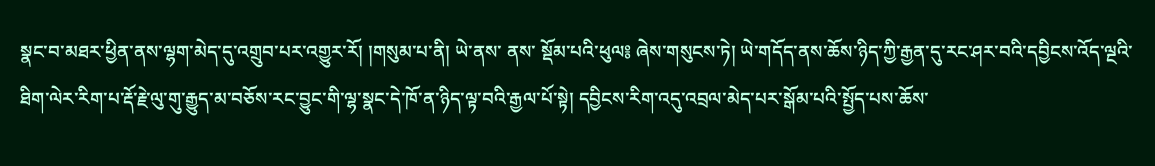སྣང་བ་མཐར་ཕྱིན་ནས་ལྷག་མེད་དུ་འགྲུབ་པར་འགྱུར་རོ། །གསུམ་པ་ནི། ཡེ་ནས་ ནས་ སྡོམ་པའི་ཕུལ༔ ཞེས་གསུངས་ཏེ། ཡེ་གདོད་ནས་ཆོས་ཉིད་ཀྱི་རྒྱན་དུ་རང་ཤར་བའི་དབྱིངས་འོད་ལྔའི་ཐིག་ལེར་རིག་པ་རྡོ་རྗེ་ལུ་གུ་རྒྱུད་མ་བཅོས་རང་བྱུང་གི་ལྷ་སྣང་དེ་ཁོ་ན་ཉིད་ལྟ་བའི་རྒྱལ་པོ་སྟེ། དབྱིངས་རིག་འདུ་འབྲལ་མེད་པར་སྒོམ་པའི་སྤྱོད་པས་ཆོས་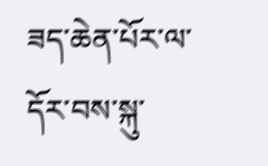ཟད་ཆེན་པོར་ལ་དོར་བས་སྐུ་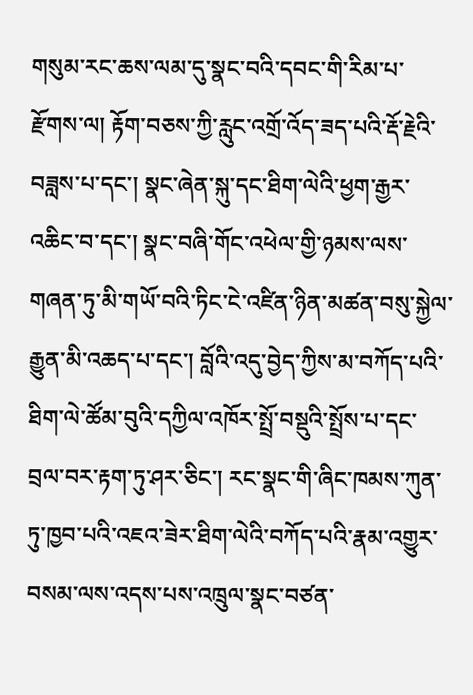གསུམ་རང་ཆས་ལམ་དུ་སྣང་བའི་དབང་གི་རིམ་པ་རྫོགས་ལ། རྟོག་བཅས་ཀྱི་རླུང་འགྲོ་འོད་ཟད་པའི་རྡོ་རྗེའི་བཟླས་པ་དང་། སྣང་ཞེན་སྐུ་དང་ཐིག་ལེའི་ཕྱག་རྒྱར་འཆིང་བ་དང་། སྣང་བཞི་གོང་འཕེལ་གྱི་ཉམས་ལས་གཞན་ཏུ་མི་གཡོ་བའི་ཏིང་ངེ་འཛིན་ཉིན་མཚན་བསུ་སྐྱེལ་རྒྱུན་མི་འཆད་པ་དང་། བློའི་འདུ་བྱེད་ཀྱིས་མ་བཀོད་པའི་ཐིག་ལེ་ཚོམ་བུའི་དཀྱིལ་འཁོར་སྤྲོ་བསྡུའི་སྤྲོས་པ་དང་བྲལ་བར་རྟག་ཏུ་ཤར་ཅིང་། རང་སྣང་གི་ཞིང་ཁམས་ཀུན་ཏུ་ཁྱབ་པའི་འཇའ་ཟེར་ཐིག་ལེའི་བཀོད་པའི་རྣམ་འགྱུར་བསམ་ལས་འདས་པས་འཁྲུལ་སྣང་བཙན་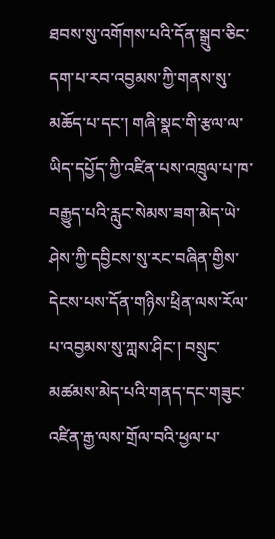ཐབས་སུ་འགོགས་པའི་དོན་སྒྲུབ་ཅིང་དག་པ་རབ་འབྱམས་ཀྱི་གནས་སུ་མཆོད་པ་དང་། གཞི་སྣང་གི་རྩལ་ལ་ཡིད་དཔྱོད་ཀྱི་འཛིན་པས་འཁྲུལ་པ་ཁ་བརྒྱུད་པའི་རླུང་སེམས་ཟག་མེད་ཡེ་ཤེས་ཀྱི་དབྱིངས་སུ་རང་བཞིན་གྱིས་དེངས་པས་དོན་གཉིས་ཕྲིན་ལས་རོལ་པ་འབྱམས་སུ་ཀླས་ཤིང་། བསྲུང་མཚམས་མེད་པའི་གནད་དང་གཟུང་འཛིན་རྒྱ་ལས་གྲོལ་བའི་ཕྱལ་པ་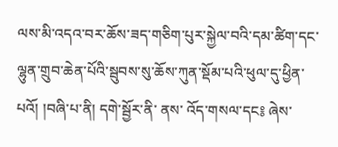ལས་མི་འདའ་བར་ཆོས་ཟད་གཅིག་པུར་སྐྱེལ་བའི་དམ་ཚིག་དང་ལྷུན་གྲུབ་ཆེན་པོའི་སྦུབས་སུ་ཆོས་ཀུན་སྡོམ་པའི་ཕུལ་དུ་ཕྱིན་པའོ། །བཞི་པ་ནི། དགེ་སྦྱོར་ནི་ ནས་ འོད་གསལ་དང༔ ཞེས་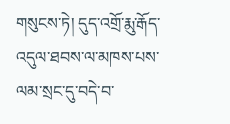གསུངས་ཏེ། དུད་འགྲོ་རྨུ་རྒོད་འདུལ་ཐབས་ལ་མཁས་པས་ལམ་སྲང་དུ་བདེ་བ་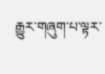རྒྱུར་གཞུག་པ་ལྟར་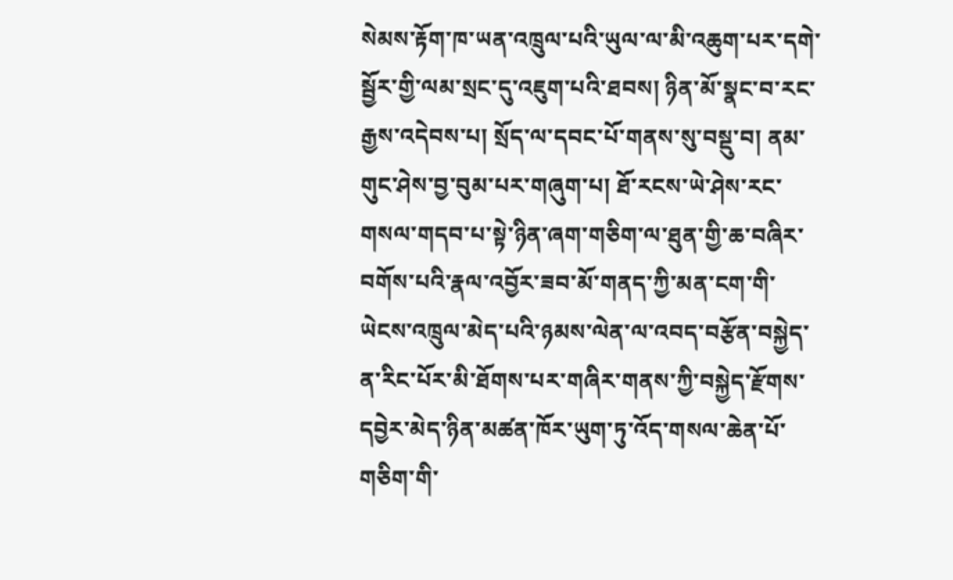སེམས་རྟོག་ཁ་ཡན་འཁྲུལ་པའི་ཡུལ་ལ་མི་འཆུག་པར་དགེ་སྦྱོར་གྱི་ལམ་སྲང་དུ་འཇུག་པའི་ཐབས། ཉིན་མོ་སྣང་བ་རང་རྒྱས་འདེབས་པ། སྲོད་ལ་དབང་པོ་གནས་སུ་བསྡུ་བ། ནམ་གུང་ཤེས་བྱ་བུམ་པར་གཞུག་པ། ཐོ་རངས་ཡེ་ཤེས་རང་གསལ་གདབ་པ་སྟེ་ཉིན་ཞག་གཅིག་ལ་ཐུན་གྱི་ཆ་བཞིར་བགོས་པའི་རྣལ་འབྱོར་ཟབ་མོ་གནད་ཀྱི་མན་ངག་གི་ཡེངས་འཁྲུལ་མེད་པའི་ཉམས་ལེན་ལ་འབད་བརྩོན་བསྐྱེད་ན་རིང་པོར་མི་ཐོགས་པར་གཞིར་གནས་ཀྱི་བསྐྱེད་རྫོགས་དབྱེར་མེད་ཉིན་མཚན་ཁོར་ཡུག་ཏུ་འོད་གསལ་ཆེན་པོ་གཅིག་གི་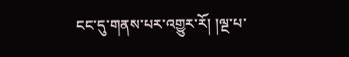ངང་དུ་གནས་པར་འགྱུར་རོ། །ལྔ་པ་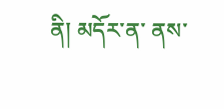ནི། མདོར་ན་ ནས་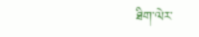ཐིག་ལེར་